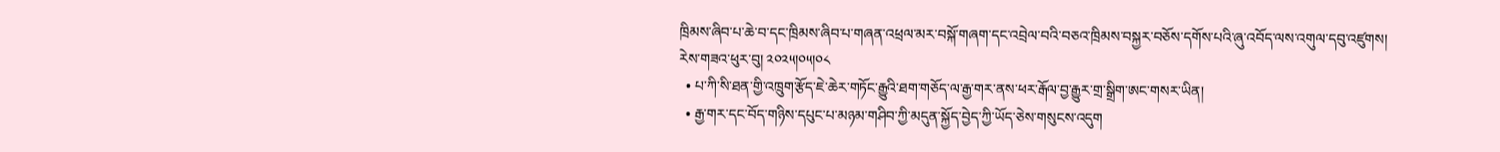ཁྲིམས་ཞིབ་པ་ཆེ་བ་དང་ཁྲིམས་ཞིབ་པ་གཞན་འཕྲལ་མར་བསྐོ་གཞག་དང་འབྲེལ་བའི་བཅའ་ཁྲིམས་བསྐྱར་བཅོས་དགོས་པའི་ཞུ་འབོད་ལས་འགུལ་དབུ་འཛུགས།
རེས་གཟའ་ཕུར་བུ། ༢༠༢༥།༠༥།༠༨
  • པ་ཀི་སི་ཐན་གྱི་འཁྲུག་རྩོད་ཇེ་ཆེར་གཏོང་རྒྱུའི་ཐག་གཅོད་ལ་རྒྱ་གར་ནས་ཕར་རྒོལ་བྱ་རྒྱུར་གྲ་སྒྲིག་ཨང་གསར་ཡིན།
  • རྒྱ་གར་དང་བོད་གཉིས་དཔུང་པ་མཉམ་གཤིབ་ཀྱི་མདུན་སྐྱོད་བྱེད་ཀྱི་ཡོད་ཅེས་གསུངས་འདུག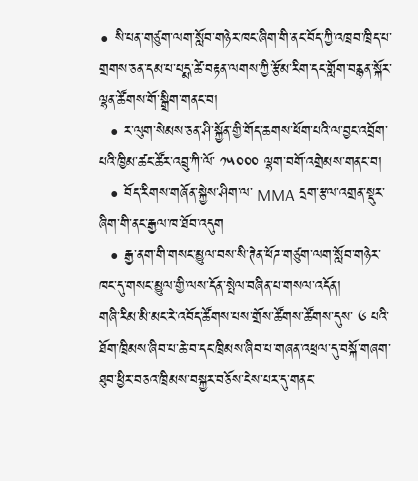• སི་པན་གཙུག་ལག་སློབ་གཉེར་ཁང་ཞིག་གི་ནང་བོད་ཀྱི་འཁྲབ་ཁྲིད་པ་གྲགས་ཅན་དམ་པ་པདྨ་ཚེ་བརྟན་ལགས་ཀྱི་རྩོམ་རིག་དང་གློག་བརྙན་སྐོར་ལྷན་ཚོགས་གོ་སྒྲིག་གནང་བ།
  • ར་ལུག་སེམས་ཅན་ཤི་སྐྱོན་གྱི་གོད་ཆགས་ཕོག་པའི་ལ་བྱང་འབྲོག་པའི་ཁྱིམ་ཚང་ཚོར་འབྲུ་ཀི་ལོ་ ༡༥༠༠༠ ལྷག་བགོ་འགྲེམས་གནང་བ།
  • བོད་རིགས་གཞོན་སྐྱེས་ཤིག་ལ་ MMA དྲག་རྩལ་འགྲན་སྡུར་ཞིག་གི་ནང་རྒྱལ་ཁ་ཐོབ་འདུག
  • རྒྱ་ནག་གི་གསང་མྱུལ་བས་སི་ཊེན་ཕོཌ་གཙུག་ལག་སློབ་གཉེར་ཁང་དུ་གསང་མྱུལ་གྱི་ལས་དོན་སྤེལ་བཞིན་པ་གསལ་འདོན།
གཞི་རིམ་མི་མང་རེ་འབོད་ཚོགས་པས་གྲོས་ཚོགས་ཚོགས་དུས་ ༦ པའི་ཐོག་ཁྲིམས་ཞིབ་པ་ཆེ་བ་དང་ཁྲིམས་ཞིབ་པ་གཞན་འཕྲལ་དུ་བསྐོ་གཞག་ཐུབ་ཕྱིར་བཅའ་ཁྲིམས་བསྐྱར་བཅོས་ངེས་པར་དུ་གནང་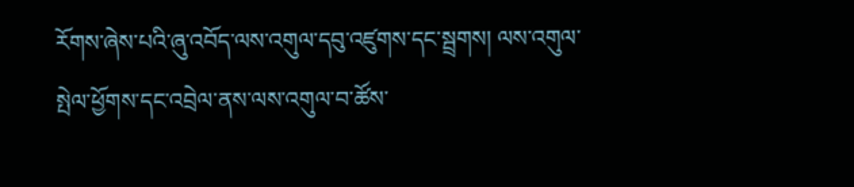རོགས་ཞེས་པའི་ཞུ་འབོད་ལས་འགུལ་དབུ་འཛུགས་དང་སྦྲགས། ལས་འགུལ་སྤེལ་ཕྱོགས་དང་འབྲེལ་ནས་ལས་འགུལ་བ་ཚོས་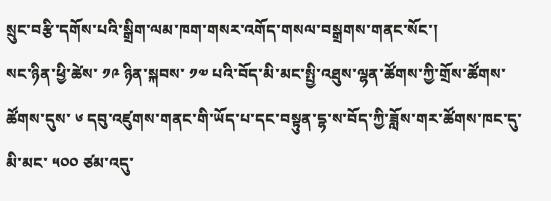སྲུང་བརྩི་དགོས་པའི་སྒྲིག་ལམ་ཁག་གསར་འགོད་གསལ་བསྒྲགས་གནང་སོང་།
སང་ཉིན་ཕྱི་ཚེས་ ༡༩ ཉིན་སྐབས་ ༡༧ པའི་བོད་མི་མང་སྤྱི་འཐུས་ལྷན་ཚོགས་ཀྱི་གྲོས་ཚོགས་ཚོགས་དུས་ ༦ དབུ་འཛུགས་གནང་གི་ཡོད་པ་དང་བསྟུན་དྷ་ས་བོད་ཀྱི་ཟློས་གར་ཚོགས་ཁང་དུ་མི་མང་ ༥༠༠ ཙམ་འདུ་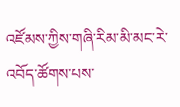འཛོམས་ཀྱིས་གཞི་རིམ་མི་མང་རེ་འབོད་ཚོགས་པས་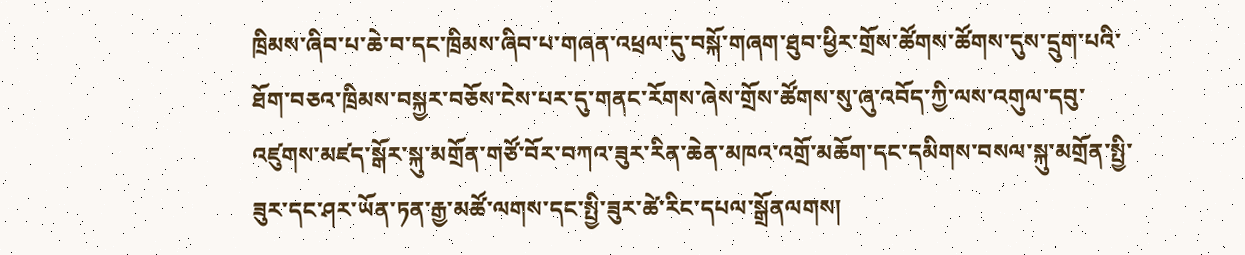ཁྲིམས་ཞིབ་པ་ཆེ་བ་དང་ཁྲིམས་ཞིབ་པ་གཞན་འཕྲལ་དུ་བསྐོ་གཞག་ཐུབ་ཕྱིར་གྲོས་ཚོགས་ཚོགས་དུས་དྲུག་པའི་ཐོག་བཅའ་ཁྲིམས་བསྐྱར་བཅོས་ངེས་པར་དུ་གནང་རོགས་ཞེས་གྲོས་ཚོགས་སུ་ཞུ་འབོད་ཀྱི་ལས་འགུལ་དབུ་འཛུགས་མཛད་སྒོར་སྐུ་མགྲོན་གཙོ་བོར་བཀའ་ཟུར་རིན་ཆེན་མཁའ་འགྲོ་མཆོག་དང་དམིགས་བསལ་སྐུ་མགྲོན་སྤྱི་ཟུར་དང་ཤར་ཡོན་ཏན་རྒྱ་མཚོ་ལགས་དང་སྤྱི་ཟུར་ཚེ་རིང་དཔལ་སྒྲོནལགས།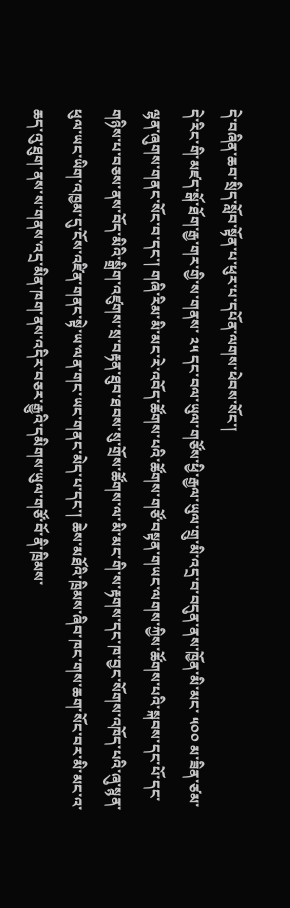དེ་བཞིན་ཆབ་སྲིད་སློབ་སྟོན་པ་ཕུར་པ་དཔོན་ལགས་ཕེབས་སོང་།
དེ་རིང་གི་མཛད་སྒོ་ཐོག་རྒྱ་གར་གྱི་ས་གནས་ ༢༥ དང་བལ་ཡུལ་གཙོས་ཕྱི་རྒྱལ་ཡུལ་གྲུ་མི་འདྲ་བ་བདུན་ནས་ཁྱོན་མི་མང་ ༥༠༠ མ་ཟིན་ཙམ་ལྷན་ཞུགས་གནང་སོང་བ་དང་། གཞི་རིམ་མི་མང་རེ་འབོད་ཚོགས་པའི་ཚོགས་གཙོ་བསྟན་གཡང་ལགས་ཀྱིས་ཚོགས་པའི་སྐབས་དང་པོ་དང་གཉིས་པ་བཅས་ནས་བོད་མིའི་སྒྲིག་འཛུགས་སྲ་བརྟན་ཐུབ་ཐབས་སུ་གྲོས་ཚོགས་ལ་མི་མང་གི་ས་རྟགས་དང་ཁ་བྱང་སོགས་འཁོད་པའི་ཞུ་སྙན་ཕུལ་ཡང་ཡིག་འཁྱམ་དུ་ངོས་འཛིན་གནང་སྟེ་ཡ་ལན་གང་ཡང་གནང་མེད་པ་དང་། ཆེས་མཐོའི་ཁྲིམས་ཞིབ་ཁང་གས་ཆག་སོང་བར་མི་མང་འ་ཆད་འུ་ཐུག་ནས་ས་གནས་འདྲ་མིན་ཁག་ནས་འདིར་བཅར་རྒྱུའི་དམིགས་ཡུལ་གཙོ་བོ་ནི་ཁྲིམས་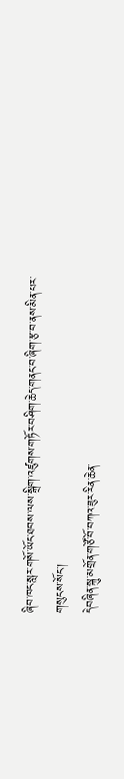ཞིབ་ཁང་སླར་གསོ་ཡོང་ཐབས་ལས་སྒྲིག་འཛུགས་གཏོར་བཤིག་ཆེད་གནང་བ་ཞིག་རྩ་བ་ནས་མིན་པར་གསུངས་སོང་།
དེབཞིན་སྐུ་མགྲོན་གཙོ་བོ་བཀའ་ཟུར་རིན་ཆེན་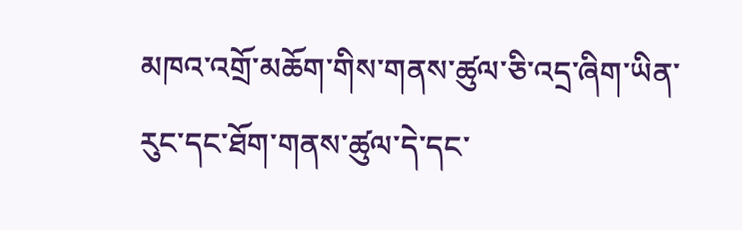མཁའ་འགྲོ་མཆོག་གིས་གནས་ཚུལ་ཅི་འདྲ་ཞིག་ཡིན་རུང་དང་ཐོག་གནས་ཚུལ་དེ་དང་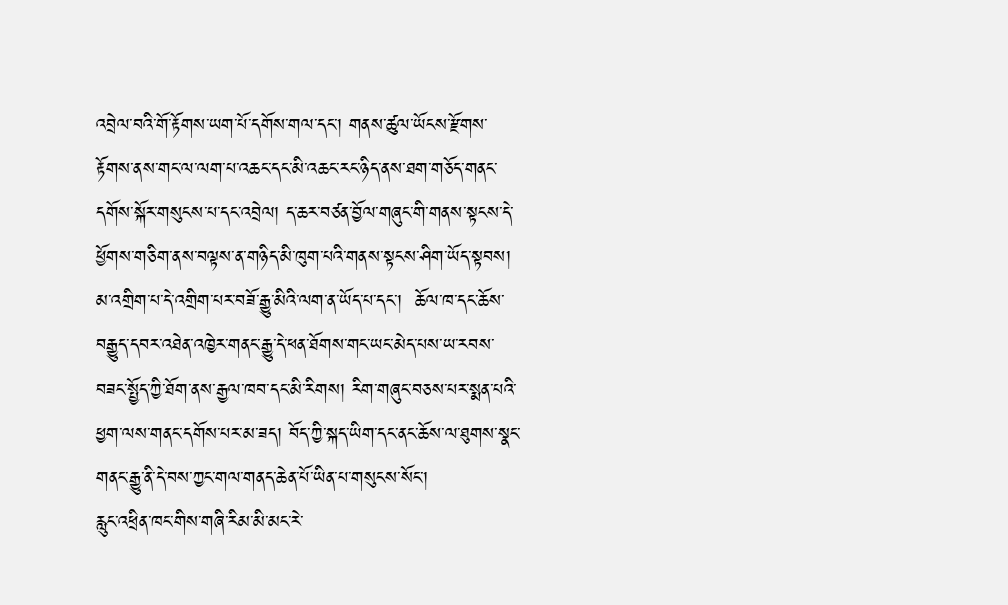འབྲེལ་བའི་གོ་རྟོགས་ཡག་པོ་དགོས་གལ་དང་། གནས་ཚུལ་ཡོངས་རྫོགས་རྟོགས་ནས་གང་ལ་ལག་པ་འཆང་དང་མི་འཆང་རང་ཉིད་ནས་ཐག་གཅོད་གནང་དགོས་སྐོར་གསུངས་པ་དང་འབྲེལ། ད་ཆར་བཙན་བྱོལ་གཞུང་གི་གནས་སྟངས་དེ་ཕྱོགས་གཅིག་ནས་བལྟས་ན་གཉིད་མི་ཁུག་པའི་གནས་སྟངས་ཤིག་ཡོད་སྟབས། མ་འགྲིག་པ་དེ་འགྲིག་པར་བཟོ་རྒྱུ་མིའི་ལག་ན་ཡོད་པ་དང་།  ཆོལ་ཁ་དང་ཆོས་བརྒྱུད་དབར་འཐེན་འཁྱེར་གནང་རྒྱུ་དེ་ཕན་ཐོགས་གང་ཡང་མེད་པས་ཡ་རབས་བཟང་སྤྱོད་ཀྱི་ཐོག་ནས་རྒྱལ་ཁབ་དང་མི་རིགས། རིག་གཞུང་བཅས་པར་སྨན་པའི་ཕྱག་ལས་གནང་དགོས་པར་མ་ཟད། བོད་ཀྱི་སྐད་ཡིག་དང་ནང་ཆོས་ལ་ཐུགས་སྣང་གནང་རྒྱུ་ནི་དེ་བས་ཀྱང་གལ་གནད་ཆེན་པོ་ཡིན་པ་གསུངས་སོང་།
རླུང་འཕྲིན་ཁང་གིས་གཞི་རིམ་མི་མང་རེ་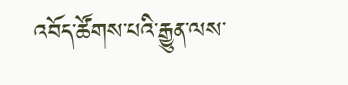འབོད་ཚོགས་པའི་རྒྱུན་ལས་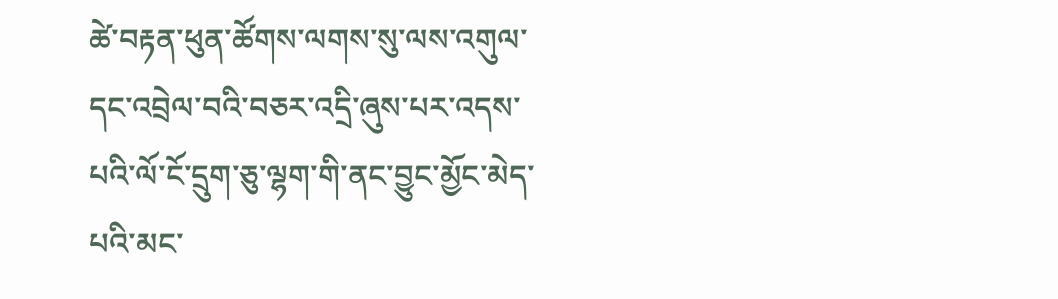ཚེ་བརྟན་ཕུན་ཚོགས་ལགས་སུ་ལས་འགུལ་དང་འབྲེལ་བའི་བཅར་འདྲི་ཞུས་པར་འདས་པའི་ལོ་ངོ་དྲུག་ཅུ་ལྷག་གི་ནང་བྱུང་མྱོང་མེད་པའི་མང་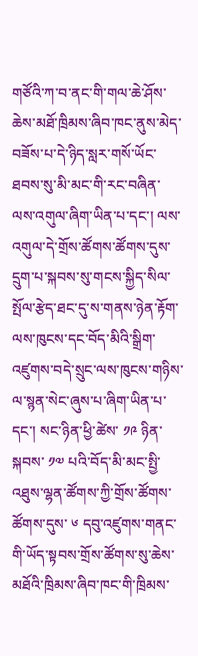གཙོའི་ཀ་བ་ནང་གི་གལ་ཆེ་ཤོས་ཆེས་མཐོ་ཁྲིམས་ཞིབ་ཁང་ནུས་མེད་བཟོས་པ་དེ་ཉིད་སླར་གསོ་ཡོང་ཐབས་སུ་མི་མང་གི་རང་བཞིན་ལས་འགུལ་ཞིག་ཡིན་པ་དང་། ལས་འགུལ་དེ་གྲོས་ཚོགས་ཚོགས་དུས་དྲུག་པ་སྐབས་སུ་གངས་སྐྱིད་སིལ་སྤོལ་རྩེད་ཐང་དུ་ས་གནས་ཉེན་རྟོག་ལས་ཁུངས་དང་བོད་མིའི་སྒྲིག་འཛུགས་བདེ་སྲུང་ལས་ཁུངས་གཉིས་ལ་སྙན་སེང་ཞུས་པ་ཞིག་ཡིན་པ་དང་། སང་ཉིན་ཕྱི་ཚེས་ ༡༩ ཉིན་སྐབས་ ༡༧ པའི་བོད་མི་མང་སྤྱི་འཐུས་ལྷན་ཚོགས་ཀྱི་གྲོས་ཚོགས་ཚོགས་དུས་ ༦ དབུ་འཛུགས་གནང་གི་ཡོད་སྟབས་གྲོས་ཚོགས་སུ་ཆེས་མཐོའི་ཁྲིམས་ཞིབ་ཁང་གི་ཁྲིམས་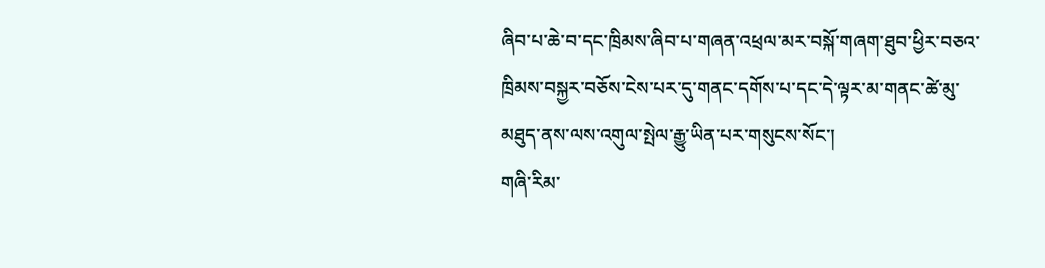ཞིབ་པ་ཆེ་བ་དང་ཁྲིམས་ཞིབ་པ་གཞན་འཕྲལ་མར་བསྐོ་གཞག་ཐུབ་ཕྱིར་བཅའ་ཁྲིམས་བསྐྱར་བཅོས་ངེས་པར་དུ་གནང་དགོས་པ་དང་དེ་ལྟར་མ་གནང་ཚེ་མུ་མཐུད་ནས་ལས་འགུལ་སྤེལ་རྒྱུ་ཡིན་པར་གསུངས་སོང་།
གཞི་རིམ་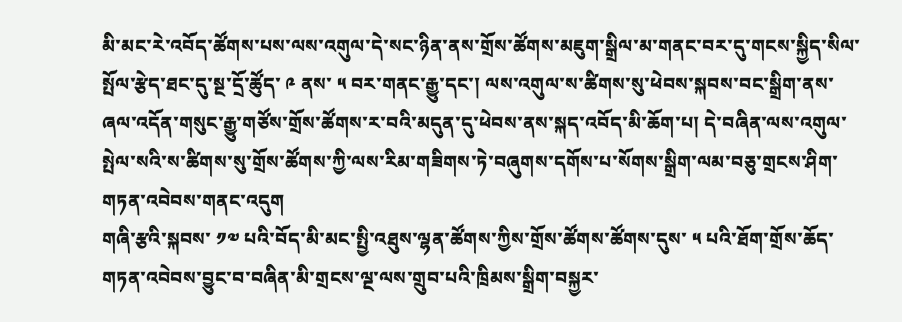མི་མང་རེ་འབོད་ཚོགས་པས་ལས་འགུལ་དེ་སང་ཉིན་ནས་གྲོས་ཚོགས་མཇུག་སྒྲིལ་མ་གནང་བར་དུ་གངས་སྐྱིད་སིལ་སྤོལ་རྩེད་ཐང་དུ་སྔ་དྲོ་ཚོུད་ ༩ ནས་ ༥ བར་གནང་རྒྱུ་དང་། ལས་འགུལ་ས་ཚིགས་སུ་ཕེབས་སྐབས་བང་སྒྲིག་ནས་ཞལ་འདོན་གསུང་རྒྱུ་གཙོས་གྲོས་ཚོགས་ར་བའི་མདུན་དུ་ཕེབས་ནས་སྐད་འབོད་མི་ཆོག་པ། དེ་བཞིན་ལས་འགུལ་སྤེལ་སའི་ས་ཚིགས་སུ་གྲོས་ཚོགས་ཀྱི་ལས་རིམ་གཟིགས་ཏེ་བཞུགས་དགོས་པ་སོགས་སྒྲིག་ལམ་བཅུ་གྲངས་ཤིག་གཏན་འབེབས་གནང་འདུག
གཞི་རྩའི་སྐབས་ ༡༧ པའི་བོད་མི་མང་སྤྱི་འཐུས་ལྷན་ཚོགས་ཀྱིས་གྲོས་ཚོགས་ཚོགས་དུས་ ༥ པའི་ཐོག་གྲོས་ཆོད་གཏན་འབེབས་བྱུང་བ་བཞིན་མི་གྲངས་ལྔ་ལས་གྲུབ་པའི་ཁྲིམས་སྒྲིག་བསྐྱར་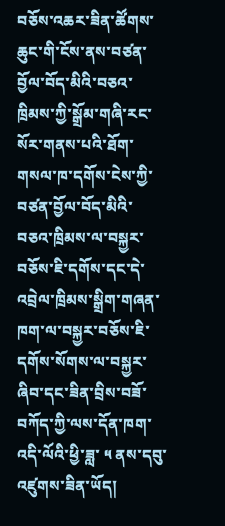བཅོས་འཆར་ཟིན་ཚོགས་ཆུང་གི་ངོས་ནས་བཙན་བྱོལ་བོད་མིའི་བཅའ་ཁྲིམས་ཀྱི་སྒྲོམ་གཞི་རང་སོར་གནས་པའི་ཐོག་གསལ་ཁ་དགོས་ངེས་ཀྱི་བཙན་བྱོལ་བོད་མིའི་བཅའ་ཁྲིམས་ལ་བསྐྱར་བཅོས་ཇི་དགོས་དང་དེ་འབྲེལ་ཁྲིམས་སྒྲིག་གཞན་ཁག་ལ་བསྐྱར་བཅོས་ཇི་དགོས་སོགས་ལ་བསྐྱར་ཞིབ་དང་ཟིན་བྲིས་བཟོ་བཀོད་ཀྱི་ལས་དོན་ཁག་འདི་ལོའི་ཕྱི་ཟླ་ ༥ ནས་དབུ་འཛུགས་ཟིན་ཡོད།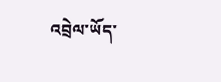འབྲེལ་ཡོད་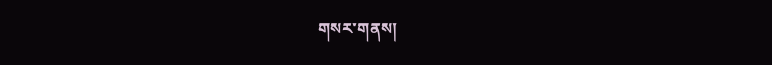གསར་གནས།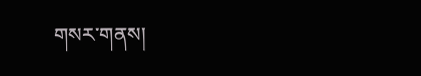གསར་གནས།